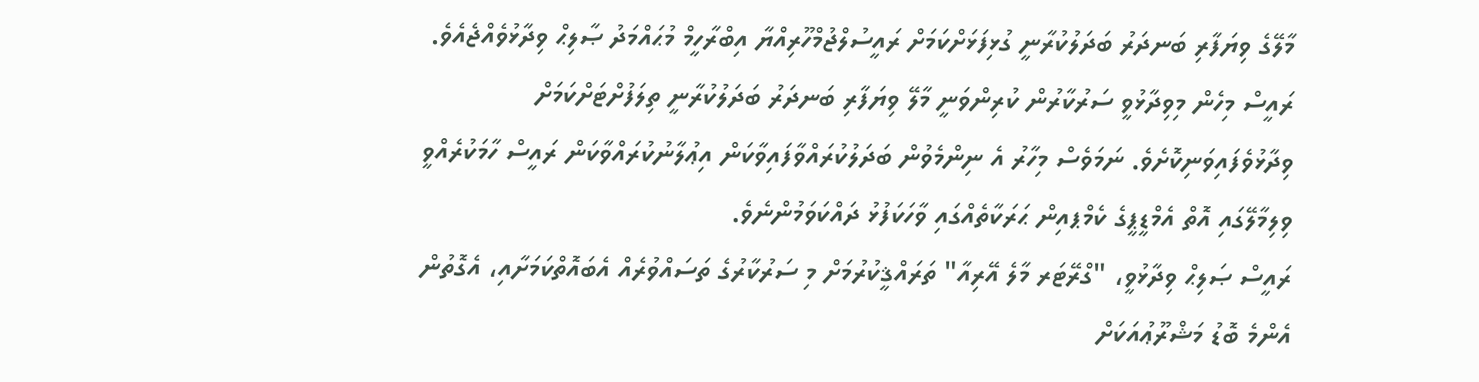މާލޭގެ ވިޔަފާރި ބަނދަރު ބަދަލުކުރާނީ ގުޅިފަޅަށްކަމަށް ރައީސުލްޖުމްހޫރިއްޔާ އިބްރާހީމް މުޙައްމަދު ޞާލިޙް ވިދާޅުވެއްޖެއެވެ.
ރައީސް މިހެން މިވިދާޅުވީ ސަރުކާރުން ކުރިންވަނީ މާލޭ ވިޔަފާރި ބަނދަރު ބަދަލުކުރާނީ ތިލަފުށްޓަށްކަމަށް ވިދާޅުވެފައިވަނިކޮށެވެ. ނަމަވެސް މިހާރު އެ ނިންމެވުން ބަދަލުކުރައްވާފައިވާކަން އިޢުލާނުކުރައްވާކަން ރައީސް ހާމަކުރެއްވީ ވިލިމާލޭގައި އޮތް އެމްޑީޕީގެ ކެމްޕއިން ޙަރަކާތެއްގައި ވާހަކަފުޅު ދައްކަވަމުންނެވެ.
ރައީސް ޞަލިޙް ވިދާޅުވީ، "ގްރޭޓަރ މާލެ އޭރިއާ" ތަރައްޤީކުރުމަށް މި ސަރުކާރުގެ ތަސައްވުރެއް އެބައޮތްކަމަށާއި، އެގޮތުން އެންމެ ބޮޑު މަޝްރޫޢުއަކަށް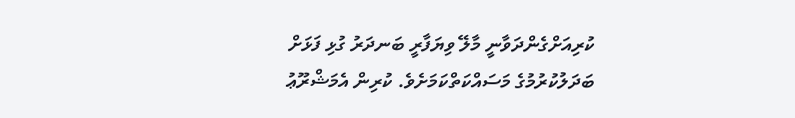ކުރިއަށްގެންދަވާނީ މާލޭ ވިޔަފާރީ ބަނދަރު ގުޅި ފަޅަށް ބަދަލުކުރުމުގެ މަސައްކަތްކަމަށެވެ. ކުރިން އެމަޝްރޫޢު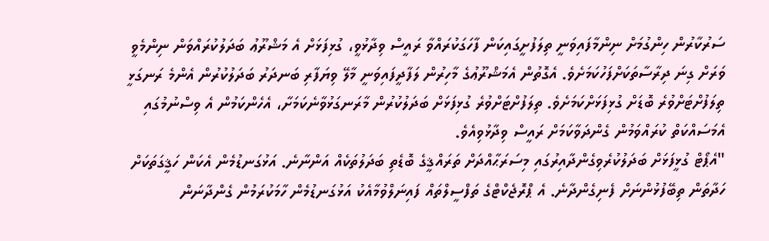ސަރުކާރުން ހިންގުމަށް ނިންމާފައިވަނީ ތިލަފުށީގައިކަން ފާހަގަކުރައްވާ ރައީސް ވިދާޅުވީ، ގުޅިފަޅަށް އެ މަޝްރޫޢު ބަދަލުކުރައްވަން ނިންމެވީ ވަރަށް ގިނަ ދިރާސާތަކަށްފަހުކަމަށެވެ. އެގޮތުން އެމަޝްރޫޢުގެ މާހިރުން ލަފާދީފައިވަނީ މާލޭ ވިޔަފާރި ބަނދަރު ބަދަލުކުރުން އެންމެ ރަނގަޅީ ތިލަފުށްޓަށްވުރެ ބޮޑަށް ގުޅިފަޅަށްކަމަށެވެ. ތިލަފުށްޓަށްވުރެ ގުޅިފަޅަށް ބަދަލުކުރުން މާރަނގަޅުވާނެކަމަށާ، އެހެންކަމުން އެ ވިސްނުމުގައި އެމަސައްކަތް ކުރައްވަމުން ގެންދަވާކަމަށް ރައީސް ވިދާޅުވިއެވެ.
"އެޕޯޓް ގުޅީފަޅަށް ބަދަލުކުރެވިގެންދާއިރުގައި މިސަރަޙާއްދަށް ތަރައްޤީގެ ބޮޑެތި ބަދަލުތަކެއް އަންނާނެ. އަޅުގަނޑުމެން އެކަން ހަޤީގަތަކަށް ހަދާތަން ތިބޭފުޅުންނަށް ފެނިގެންދާނެ. އެ ޕްރޮޖެކްޓްގެ ތަފްސީލްތައް ފައިނަލްވުމާއެކު އަޅުގަނޑުމެން ހާމަކުރަމުން ގެންދާނަން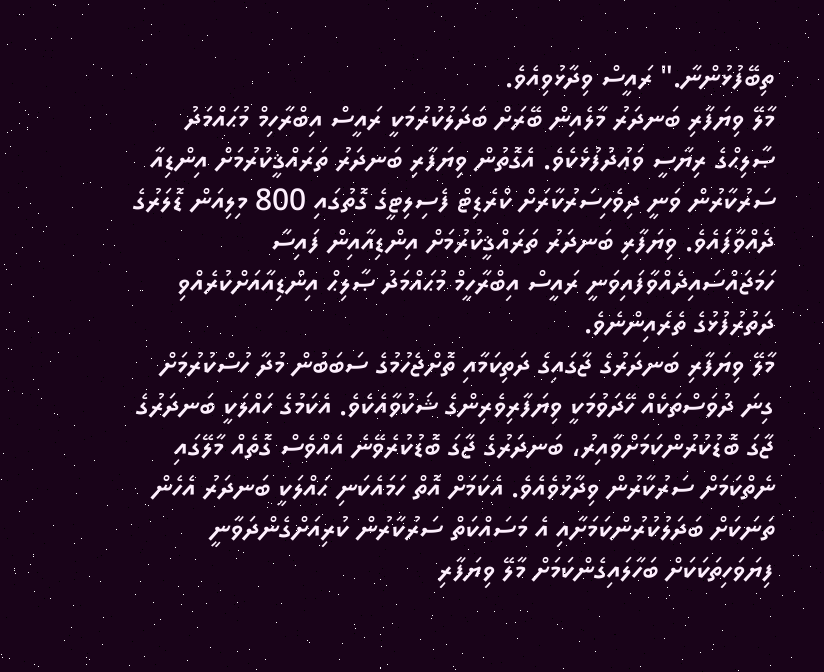ތިބޭފުޅުންނާ." ރައީސް ވިދާޅުވިއެވެ.
މާލޭ ވިޔަފާރި ބަނދަރު މާލެއިން ބޭރަށް ބަދަލުކުރުމަކީ ރައީސް އިބްރާހިމް މުޙައްމަދު ޞާލިޙްގެ ރިޔާސީ ވަޢުދުފުޅެކެވެ. އެގޮތުން ވިޔަފާރި ބަނދަރު ތަރައްޤީކުރުމަށް އިންޑިއާ ސަރުކާރުން ވަނީ ދިވެހިސަރުކާރަށް ކްރެޑިޓް ފެސިލިޓީގެ ގޮތުގައި 800 މިލިއަން ޑޮލަރުގެ ދެއްވާފައެވެ. ވިޔަފާރި ބަނދަރު ތަރައްޤީކުރުމަށް އިންޑިއާއިން ފައިސާ ހަމަޖައްސައިދެއްވާފައިވަނީ ރައީސް އިބްރާހީމް މުޙައްމަދު ޞާލިޙް އިންޑިއާއަށްކުރެއްވި ދަތުރުފުޅުގެ ތެރެއިންނެވެ.
މާލޭ ވިޔަފާރި ބަނދަރުގެ ޖާގައިގެ ދަތިކަމާއި ތޮށްޖެހުމުގެ ސަބަބުން މުދާ ހުސްކުރުމަށް ގިނަ ދުވަސްތަކެއް ހޭދަވުމަކީ ވިޔަފާރިވެރިންގެ ޝަކުވާއެކެވެ. އެކަމުގެ ހައްލަކީ ބަނދަރުގެ ޖާގަ ބޮޑުކުރުންކަމަށްވާއިރު، ބަނދަރުގެ ޖާގަ ބޮޑުކުރެވޭނެ އެއްވެސް ގޮތެއް މާލޭގައި ނެތްކަމަށް ސަރުކާރުން ވިދާޅުވެއެވެ. އެކަމަށް އޮތް ހަމައެކަނި ޙައްލަކީ ބަނދަރު އެހެން ތަނަކަށް ބަދަލުކުރުންކަމަށާއި އެ މަސައްކަތް ސަރުކާރުން ކުރިއަށްގެންދަވާނީ ފިޔަވަހިތަކަކަށް ބަހާލައިގެންކަމަށް މާލޭ ވިޔަފާރި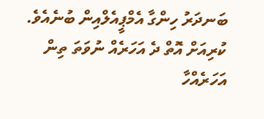ބަނދަރު ހިންގާ އެމްޕީއެލްއިން ބުނެއެވެ. ކުރިއަށް އޮތް ދެ އަހަރެއް ނުވަތަ ތިން އަހަރެއްހާ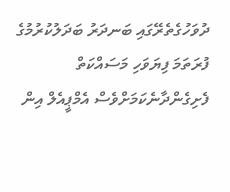ދުވަހުގެތެރޭގައި ބަނދަރު ބަދަލުކުރުމުގެ ފުރަތަމަ ފިޔަވަހި މަސައްކަތް ފެށިގެންދާނެކަމަށްވެސް އެމްޕީއެލް އިން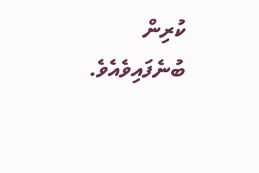ކުރިން ބުނެފައިވެއެވެ.